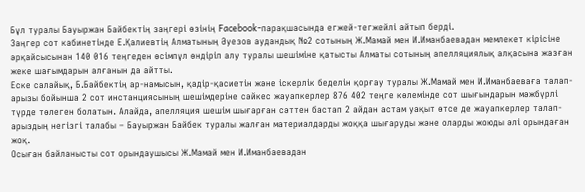Бұл туралы Бауыржан Байбектің заңгері өзінің Facebook-парақшасында егжей-тегжейлі айтып берді.
Заңгер сот кабинетінде Е.Қалиевтің Алматының Әуезов аудандық №2 сотының Ж.Мамай мен И.Иманбаевадан мемлекет кірісіне әрқайсысынан 140 016 теңгеден өсімпұл өндіріп алу туралы шешіміне қатысты Алматы сотының апелляциялық алқасына жазған жеке шағымдарын алғанын да айтты.
Еске салайық, Б.Байбектің ар-намысын, қадір-қасиетін және іскерлік беделін қорғау туралы Ж.Мамай мен И.Иманбаеваға талап-арызы бойынша 2 сот инстанциясының шешімдеріне сәйкес жауапкерлер 876 402 теңге көлемінде сот шығындарын мәжбүрлі түрде төлеген болатын. Алайда, апелляция шешім шығарған сәттен бастап 2 айдан астам уақыт өтсе де жауапкерлер талап-арыздың негізгі талабы – Бауыржан Байбек туралы жалған материалдарды жоққа шығаруды және оларды жоюды әлі орындаған жоқ.
Осыған байланысты сот орындаушысы Ж.Мамай мен И.Иманбаевадан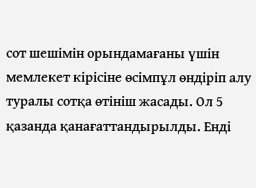сот шешімін орындамағаны үшін мемлекет кірісіне өсімпұл өндіріп алу туралы сотқа өтініш жасады. Ол 5 қазанда қанағаттандырылды. Енді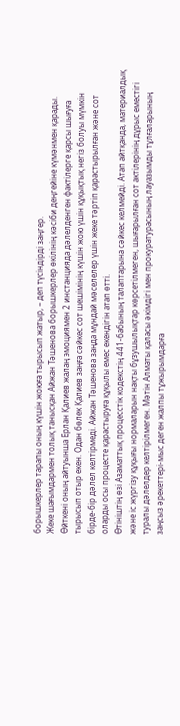борышкерлер тарапы оның күшін жоюға тырысып жатыр, – деп түсіндірді заңгер.
Жеке шағымдармен толық танысқан Айжан Тәшенова борышкерлер өкілінің кәсіби деңгейіне күмәнмен қарады. Өйткені оның айтуынша Ерлан Қалиев жалаң эмоциямен 2 инстанцияда дәлелденген фактілерге қарсы шығуға тырысып отыр екен. Одан бөлек Қалиев заңға сәйкес сот шешімінің күшін жою үшін құқықтық негіз болуы мүмкін бірде-бір дәлел келтірмеді. Айжан Тәшенова заңда мұндай мәселелер үшін жеке тәртіп қарастырылған және сот оларды осы процесте қарастыруға құқылы емес екендігін атап өтті.
Өтініштің өзі Азаматтық процесстік кодекстің 441-бабының талаптарына сәйкес келмейді. Атап айтқанда, материалдық және іс жүргізу құқығы нормаларын нақты бұзушылықтар көрсетілмеген, шығарылған сот актілерінің дұрыс еместігі туралы дәлелдер келтірілмеген. Мәтін Алматы қаласы әкімдігі мен прокуратурасының лауазымды тұлғаларының заңсыз әрекеттері-мыс деген жалпы тұжырымдарға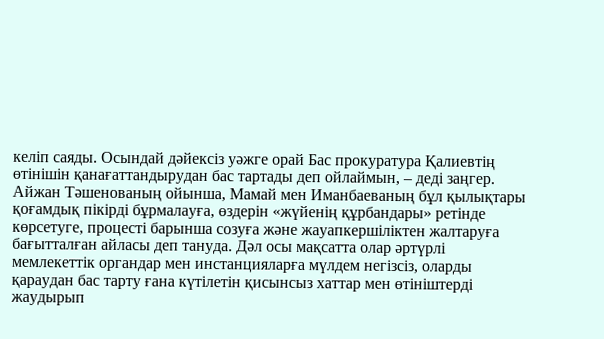келіп саяды. Осындай дәйексіз уәжге орай Бас прокуратура Қалиевтің өтінішін қанағаттандырудан бас тартады деп ойлаймын, – деді заңгер.
Айжан Тәшенованың ойынша, Мамай мен Иманбаеваның бұл қылықтары қоғамдық пікірді бұрмалауға, өздерін «жүйенің құрбандары» ретінде көрсетуге, процесті барынша созуға және жауапкершіліктен жалтаруға бағытталған айласы деп тануда. Дәл осы мақсатта олар әртүрлі мемлекеттік органдар мен инстанцияларға мүлдем негізсіз, оларды қараудан бас тарту ғана күтілетін қисынсыз хаттар мен өтініштерді жаудырып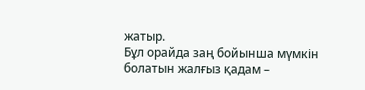жатыр.
Бұл орайда заң бойынша мүмкін болатын жалғыз қадам –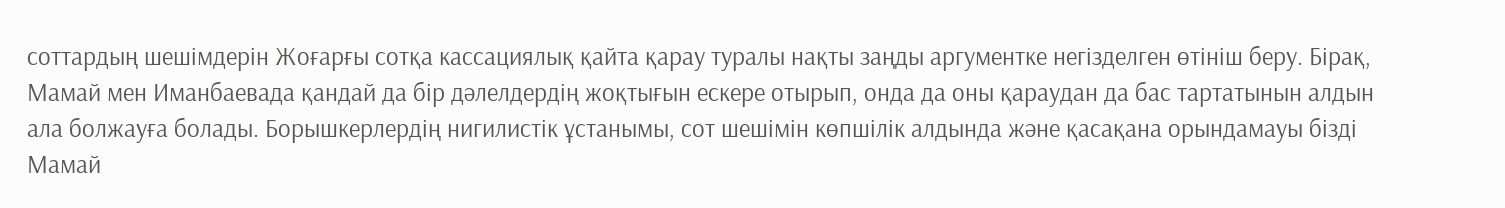соттардың шешімдерін Жоғарғы сотқа кассациялық қайта қарау туралы нақты заңды аргументке негізделген өтініш беру. Бірақ, Мамай мен Иманбаевада қандай да бір дәлелдердің жоқтығын ескере отырып, онда да оны қараудан да бас тартатынын алдын ала болжауға болады. Борышкерлердің нигилистік ұстанымы, сот шешімін көпшілік алдында және қасақана орындамауы бізді Мамай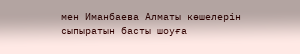мен Иманбаева Алматы көшелерін сыпыратын басты шоуға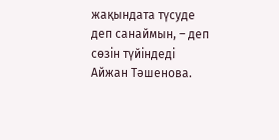жақындата түсуде деп санаймын, – деп сөзін түйіндеді Айжан Тәшенова.